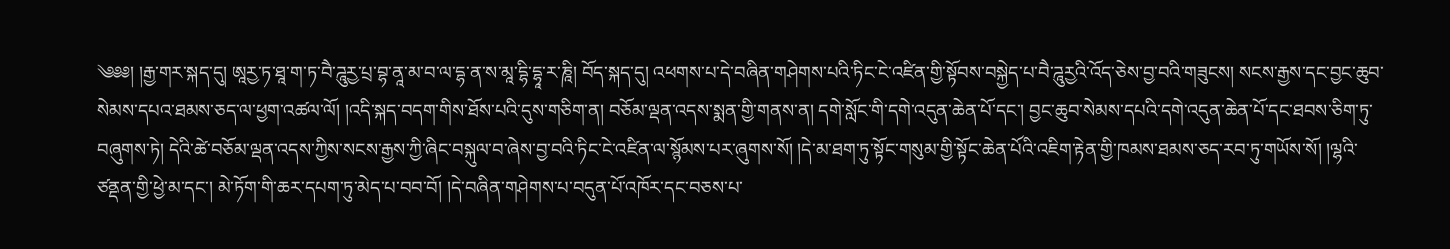༄༅༅། །རྒྱ་གར་སྐད་དུ། ཨཱརྱ་ཏ་ཐཱ་ག་ཏ་བཻ་ཌཱུརྱ་པྲ་བྷ་ནཱ་མ་བ་ལ་དྷ་ན་ས་མཱ་དྷི་དྷཱ་ར་ཎཱི། བོད་སྐད་དུ། འཕགས་པ་དེ་བཞིན་གཤེགས་པའི་ཏིང་ངེ་འཛིན་གྱི་སྟོབས་བསྐྱེད་པ་བཻ་ཌཱུརྱའི་འོད་ཅེས་བྱ་བའི་གཟུངས། སངས་རྒྱས་དང་བྱང་ཆུབ་སེམས་དཔའ་ཐམས་ཅད་ལ་ཕྱག་འཚལ་ལོ། །འདི་སྐད་བདག་གིས་ཐོས་པའི་དུས་གཅིག་ན། བཅོམ་ལྡན་འདས་སྨན་གྱི་གནས་ན། དགེ་སློང་གི་དགེ་འདུན་ཆེན་པོ་དང་། བྱང་ཆུབ་སེམས་དཔའི་དགེ་འདུན་ཆེན་པོ་དང་ཐབས་ཅིག་ཏུ་བཞུགས་ཏེ། དེའི་ཚེ་བཅོམ་ལྡན་འདས་ཀྱིས་སངས་རྒྱས་ཀྱི་ཞིང་བསྐུལ་བ་ཞེས་བྱ་བའི་ཏིང་ངེ་འཛིན་ལ་སྙོམས་པར་ཞུགས་སོ། །དེ་མ་ཐག་ཏུ་སྟོང་གསུམ་གྱི་སྟོང་ཆེན་པོའི་འཇིག་རྟེན་གྱི་ཁམས་ཐམས་ཅད་རབ་ཏུ་གཡོས་སོ། །ལྷའི་ཙནྡན་གྱི་ཕྱེ་མ་དང་། མེ་ཏོག་གི་ཆར་དཔག་ཏུ་མེད་པ་བབ་བོ། །དེ་བཞིན་གཤེགས་པ་བདུན་པོ་འཁོར་དང་བཅས་པ་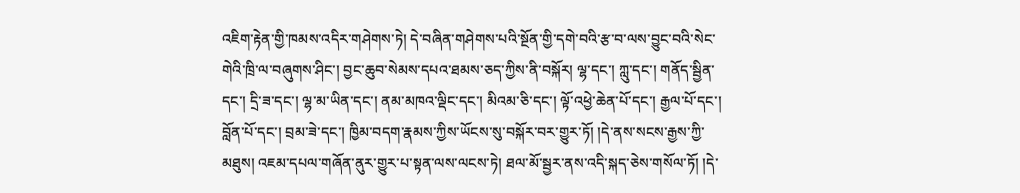འཇིག་རྟེན་གྱི་ཁམས་འདིར་གཤེགས་ཏེ། དེ་བཞིན་གཤེགས་པའི་སྔོན་གྱི་དགེ་བའི་རྩ་བ་ལས་བྱུང་བའི་སེང་གེའི་ཁྲི་ལ་བཞུགས་ཤིང་། བྱང་ཆུབ་སེམས་དཔའ་ཐམས་ཅད་ཀྱིས་ནི་བསྐོར། ལྷ་དང་། ཀླུ་དང་། གནོད་སྦྱིན་དང་། དྲི་ཟ་དང་། ལྷ་མ་ཡིན་དང་། ནམ་མཁའ་ལྡིང་དང་། མིའམ་ཅི་དང་། ལྟོ་འཕྱེ་ཆེན་པོ་དང་། རྒྱལ་པོ་དང་། བློན་པོ་དང་། བྲམ་ཟེ་དང་། ཁྱིམ་བདག་རྣམས་ཀྱིས་ཡོངས་སུ་བསྐོར་བར་གྱུར་ཏོ། །དེ་ནས་སངས་རྒྱས་ཀྱི་མཐུས། འཇམ་དཔལ་གཞོན་ནུར་གྱུར་པ་སྟན་ལས་ལངས་ཏེ། ཐལ་མོ་སྦྱར་ནས་འདི་སྐད་ཅེས་གསོལ་ཏོ། །དེ་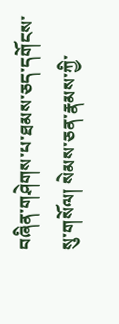བཞིན་གཤེགས་པ་ཐམས་ཅད་དགོངས་སུ་གསོལ། སེམས་ཅན་རྣམས་ཀྱི་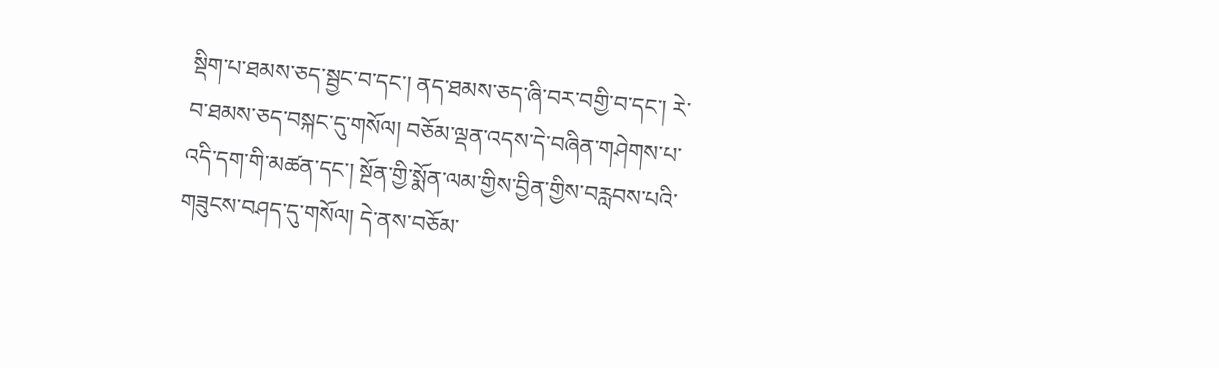སྡིག་པ་ཐམས་ཅད་སྦྱང་བ་དང་། ནད་ཐམས་ཅད་ཞི་བར་བགྱི་བ་དང་། རེ་བ་ཐམས་ཅད་བསྐང་དུ་གསོལ། བཅོམ་ལྡན་འདས་དེ་བཞིན་གཤེགས་པ་འདི་དག་གི་མཚན་དང་། སྔོན་གྱི་སྨོན་ལམ་གྱིས་བྱིན་གྱིས་བརླབས་པའི་གཟུངས་བཤད་དུ་གསོལ། དེ་ནས་བཅོམ་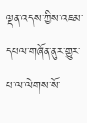ལྡན་འདས་ཀྱིས་འཇམ་དཔལ་གཞོན་ནུར་གྱུར་པ་ལ་ལེགས་སོ་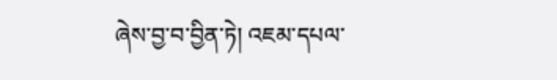ཞེས་བྱ་བ་བྱིན་ཏེ། འཇམ་དཔལ་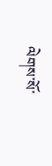ལེགས་སོ་